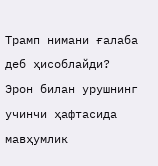Трамп нимани ғалаба деб ҳисоблайди? Эрон билан урушнинг учинчи ҳафтасида мавҳумлик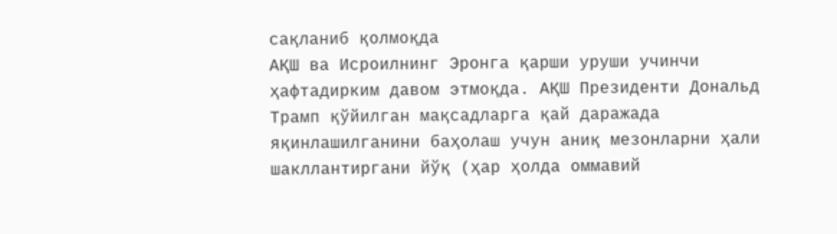сақланиб қолмоқда
АҚШ ва Исроилнинг Эронга қарши уруши учинчи ҳафтадирким давом этмоқда. АҚШ Президенти Дональд Трамп қўйилган мақсадларга қай даражада яқинлашилганини баҳолаш учун аниқ мезонларни ҳали шакллантиргани йўқ (ҳар ҳолда оммавий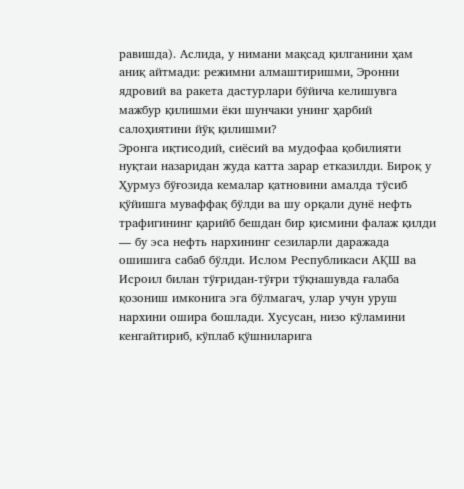равишда). Аслида, у нимани мақсад қилганини ҳам аниқ айтмади: режимни алмаштиришми, Эронни ядровий ва ракета дастурлари бўйича келишувга мажбур қилишми ёки шунчаки унинг ҳарбий салоҳиятини йўқ қилишми?
Эронга иқтисодий, сиёсий ва мудофаа қобилияти нуқтаи назаридан жуда катта зарар етказилди. Бироқ у Ҳурмуз бўғозида кемалар қатновини амалда тўсиб қўйишга муваффақ бўлди ва шу орқали дунё нефть трафигининг қарийб бешдан бир қисмини фалаж қилди — бу эса нефть нархининг сезиларли даражада ошишига сабаб бўлди. Ислом Республикаси АҚШ ва Исроил билан тўғридан-тўғри тўқнашувда ғалаба қозониш имконига эга бўлмагач, улар учун уруш нархини ошира бошлади. Хусусан, низо кўламини кенгайтириб, кўплаб қўшниларига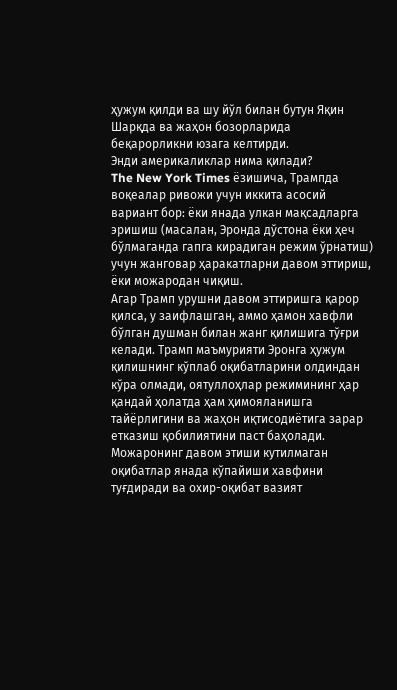ҳужум қилди ва шу йўл билан бутун Яқин Шарқда ва жаҳон бозорларида беқарорликни юзага келтирди.
Энди америкаликлар нима қилади?
The New York Times ёзишича, Трампда воқеалар ривожи учун иккита асосий вариант бор: ёки янада улкан мақсадларга эришиш (масалан, Эронда дўстона ёки ҳеч бўлмаганда гапга кирадиган режим ўрнатиш) учун жанговар ҳаракатларни давом эттириш, ёки можародан чиқиш.
Агар Трамп урушни давом эттиришга қарор қилса, у заифлашган, аммо ҳамон хавфли бўлган душман билан жанг қилишига тўғри келади. Трамп маъмурияти Эронга ҳужум қилишнинг кўплаб оқибатларини олдиндан кўра олмади, оятуллоҳлар режимининг ҳар қандай ҳолатда ҳам ҳимояланишга тайёрлигини ва жаҳон иқтисодиётига зарар етказиш қобилиятини паст баҳолади. Можаронинг давом этиши кутилмаган оқибатлар янада кўпайиши хавфини туғдиради ва охир-оқибат вазият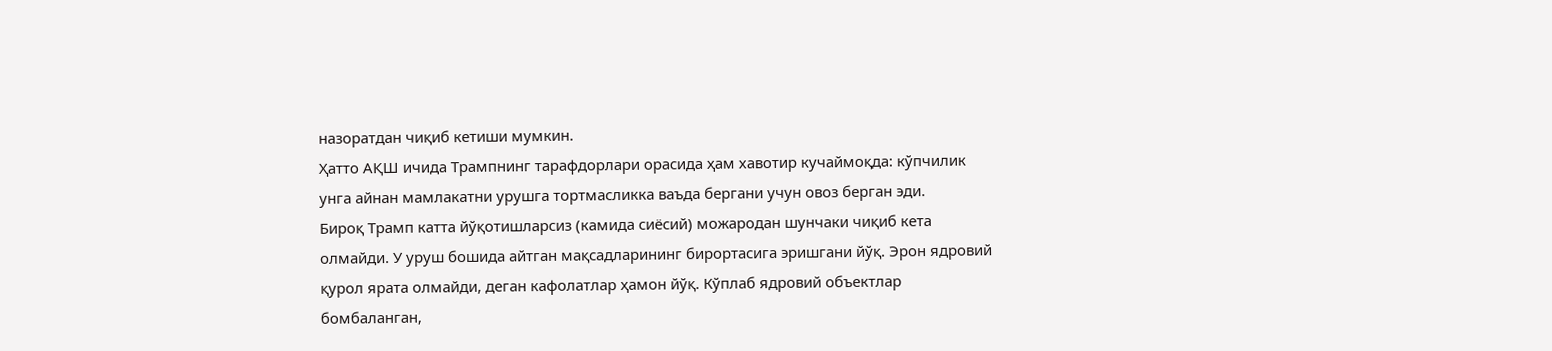назоратдан чиқиб кетиши мумкин.
Ҳатто АҚШ ичида Трампнинг тарафдорлари орасида ҳам хавотир кучаймоқда: кўпчилик унга айнан мамлакатни урушга тортмасликка ваъда бергани учун овоз берган эди.
Бироқ Трамп катта йўқотишларсиз (камида сиёсий) можародан шунчаки чиқиб кета олмайди. У уруш бошида айтган мақсадларининг бирортасига эришгани йўқ. Эрон ядровий қурол ярата олмайди, деган кафолатлар ҳамон йўқ. Кўплаб ядровий объектлар бомбаланган,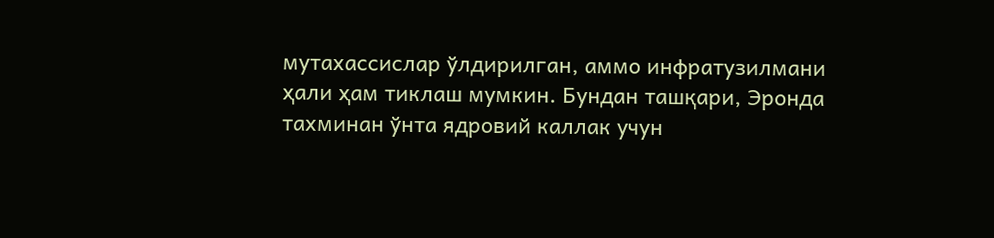мутахассислар ўлдирилган, аммо инфратузилмани ҳали ҳам тиклаш мумкин. Бундан ташқари, Эронда тахминан ўнта ядровий каллак учун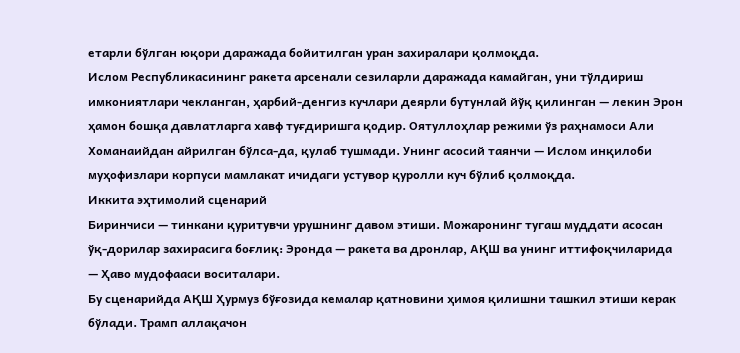етарли бўлган юқори даражада бойитилган уран захиралари қолмоқда.
Ислом Республикасининг ракета арсенали сезиларли даражада камайган, уни тўлдириш имкониятлари чекланган, ҳарбий-денгиз кучлари деярли бутунлай йўқ қилинган — лекин Эрон ҳамон бошқа давлатларга хавф туғдиришга қодир. Оятуллоҳлар режими ўз раҳнамоси Али Хоманаийдан айрилган бўлса-да, қулаб тушмади. Унинг асосий таянчи — Ислом инқилоби муҳофизлари корпуси мамлакат ичидаги устувор қуролли куч бўлиб қолмоқда.
Иккита эҳтимолий сценарий
Биринчиси — тинкани қуритувчи урушнинг давом этиши. Можаронинг тугаш муддати асосан ўқ-дорилар захирасига боғлиқ: Эронда — ракета ва дронлар, АҚШ ва унинг иттифоқчиларида — Ҳаво мудофааси воситалари.
Бу сценарийда АҚШ Ҳурмуз бўғозида кемалар қатновини ҳимоя қилишни ташкил этиши керак бўлади. Трамп аллақачон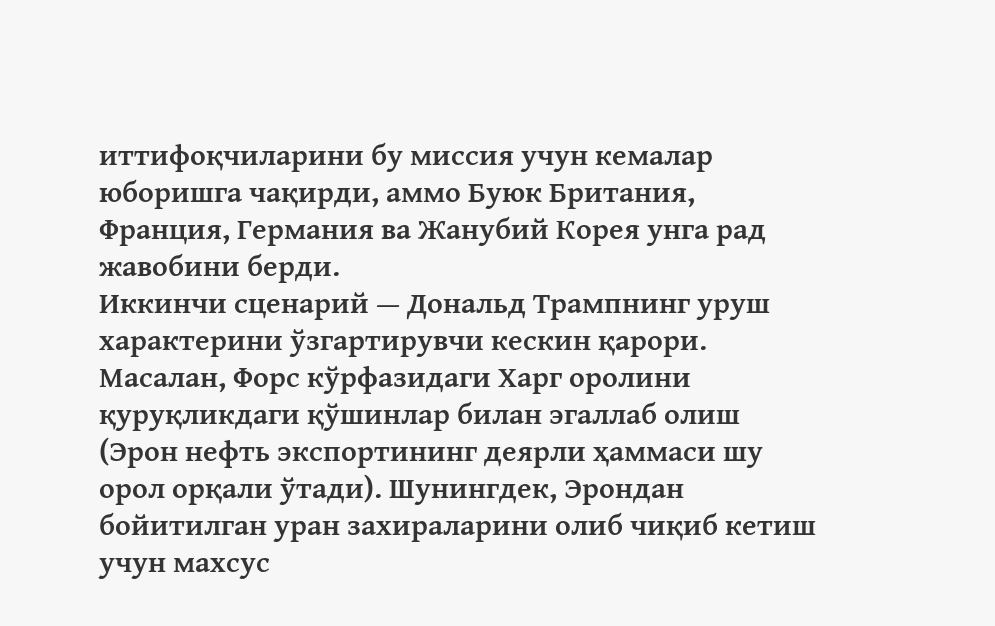иттифоқчиларини бу миссия учун кемалар юборишга чақирди, аммо Буюк Британия, Франция, Германия ва Жанубий Корея унга рад жавобини берди.
Иккинчи сценарий — Дональд Трампнинг уруш характерини ўзгартирувчи кескин қарори. Масалан, Форс кўрфазидаги Харг оролини қуруқликдаги қўшинлар билан эгаллаб олиш (Эрон нефть экспортининг деярли ҳаммаси шу орол орқали ўтади). Шунингдек, Эрондан бойитилган уран захираларини олиб чиқиб кетиш учун махсус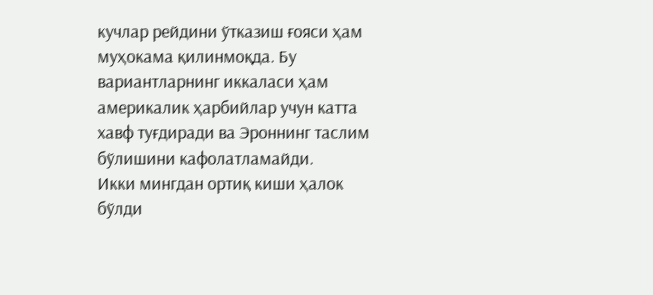кучлар рейдини ўтказиш ғояси ҳам муҳокама қилинмоқда. Бу вариантларнинг иккаласи ҳам америкалик ҳарбийлар учун катта хавф туғдиради ва Эроннинг таслим бўлишини кафолатламайди.
Икки мингдан ортиқ киши ҳалок бўлди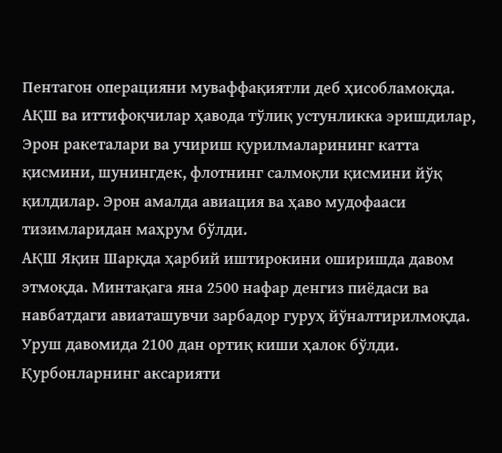Пентагон операцияни муваффақиятли деб ҳисобламоқда. АҚШ ва иттифоқчилар ҳавода тўлиқ устунликка эришдилар, Эрон ракеталари ва учириш қурилмаларининг катта қисмини, шунингдек, флотнинг салмоқли қисмини йўқ қилдилар. Эрон амалда авиация ва ҳаво мудофааси тизимларидан маҳрум бўлди.
АҚШ Яқин Шарқда ҳарбий иштирокини оширишда давом этмоқда. Минтақага яна 2500 нафар денгиз пиёдаси ва навбатдаги авиаташувчи зарбадор гуруҳ йўналтирилмоқда. Уруш давомида 2100 дан ортиқ киши ҳалок бўлди. Қурбонларнинг аксарияти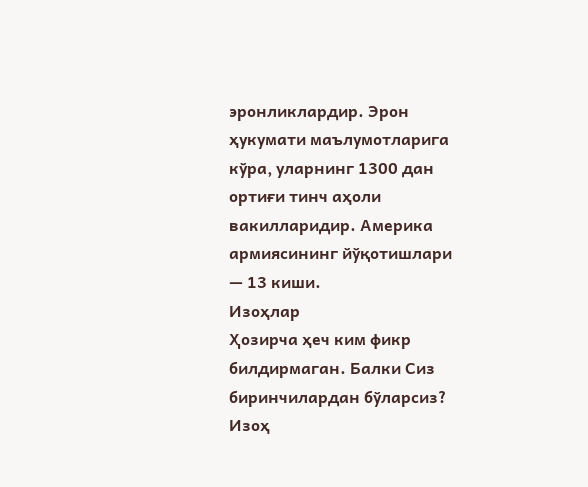эронликлардир. Эрон ҳукумати маълумотларига кўра, уларнинг 1300 дан ортиғи тинч аҳоли вакилларидир. Америка армиясининг йўқотишлари — 13 киши.
Изоҳлар
Ҳозирча ҳеч ким фикр билдирмаган. Балки Сиз биринчилардан бўларсиз?
Изоҳ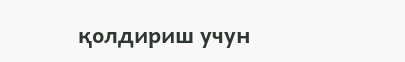қолдириш учун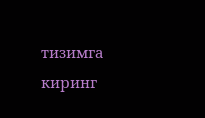тизимга киринг